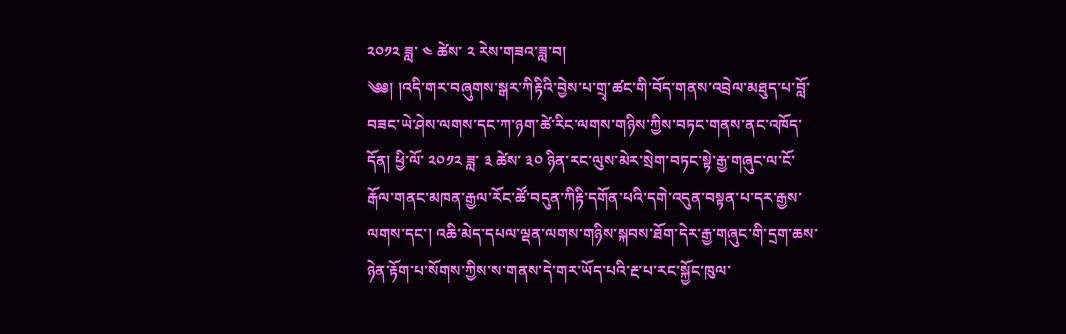༢༠༡༢ ཟླ་ ༤ ཚེས་ ༢ རེས་གཟའ་ཟླ་བ།
༄༅། །འདི་གར་བཞུགས་སྒར་ཀིརྟིའི་བྱེས་པ་གྲྭ་ཚང་གི་བོད་གནས་འབྲེལ་མཐུད་པ་བློ་བཟང་ཡེ་ཤེས་ལགས་དང་ཀ་ཉག་ཚེ་རིང་ལགས་གཉིས་ཀྱིས་བཏང་གནས་ནང་འཁོད་དོན། ཕྱི་ལོ་ ༢༠༡༢ ཟླ་ ༣ ཚེས་ ༣༠ ཉིན་རང་ལུས་མེར་སྲེག་བཏང་སྟེ་རྒྱ་གཞུང་ལ་ངོ་རྒོལ་གནང་མཁན་རྒྱལ་རོང་ཚོ་བདུན་ཀིརྟི་དགོན་པའི་དགེ་འདུན་བསྟན་པ་དར་རྒྱས་ལགས་དང་། འཆི་མེད་དཔལ་ལྡན་ལགས་གཉིས་སྐབས་ཐོག་དེར་རྒྱ་གཞུང་གི་དྲག་ཆས་ཉེན་རྟོག་པ་སོགས་ཀྱིས་ས་གནས་དེ་གར་ཡོད་པའི་རྔ་པ་རང་སྐྱོང་ཁུལ་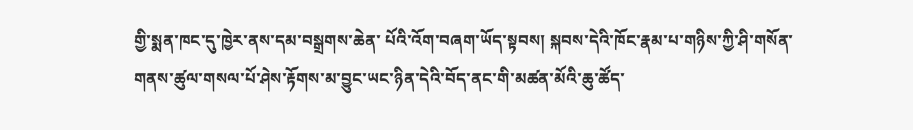གྱི་སྨན་ཁང་དུ་ཁྱེར་ནས་དམ་བསྒྲགས་ཆེན་ པོའི་འོག་བཞག་ཡོད་སྟབས། སྐབས་དེའི་ཁོང་རྣམ་པ་གཉིས་ཀྱི་ཤི་གསོན་གནས་ཚུལ་གསལ་པོ་ཤེས་རྟོགས་མ་བྱུང་ཡང་ཉིན་དེའི་བོད་ནང་གི་མཚན་མོའི་ཆུ་ཚོད་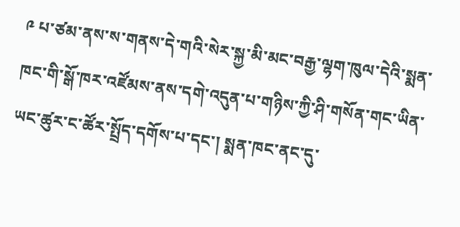༩ པ་ཙམ་ནས་ས་གནས་དེ་གའི་སེར་སྐྱ་མི་མང་བརྒྱ་ལྷག་ཁུལ་དེའི་སྨན་ཁང་གི་སྒོ་ཁར་འཛོམས་ནས་དགེ་འདུན་པ་གཉིས་ཀྱི་ཤི་གསོན་གང་ཡིན་ཡང་ཚུར་ང་ཚོར་སྤྲོད་དགོས་པ་དང་། སྨན་ཁང་ནང་དུ་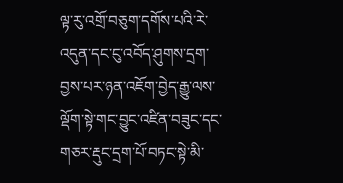ལྟ་རུ་འགྲོ་བཅུག་དགོས་པའི་རེ་འདུན་དང་ངུ་འབོད་ཤུགས་དྲག་བྱས་པར་ཉན་འཇོག་བྱེད་རྒྱུ་ལས་ལྡོག་སྟེ་གང་བྱུང་འཛིན་བཟུང་དང་གཅར་རྡུང་དྲག་པོ་བཏང་སྟེ་མི་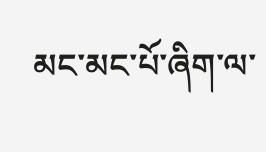མང་མང་པོ་ཞིག་ལ་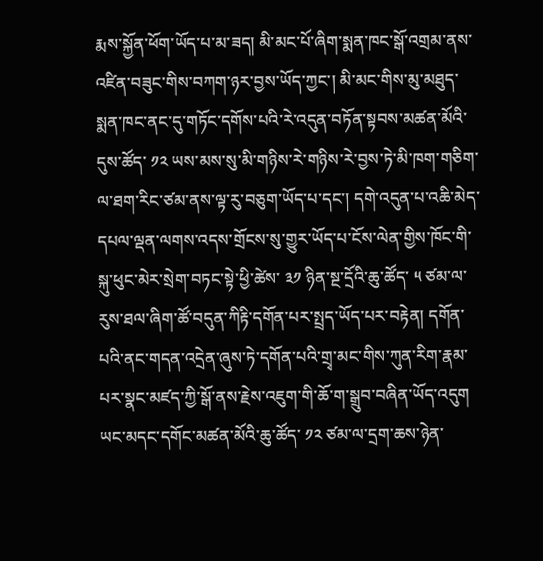རྨས་སྐྱོན་ཕོག་ཡོད་པ་མ་ཟད། མི་མང་པོ་ཞིག་སྨན་ཁང་སྒོ་འགྲམ་ནས་འཛིན་བཟུང་གིས་བཀག་ཉར་བྱས་ཡོད་ཀྱང་། མི་མང་གིས་མུ་མཐུད་སྨན་ཁང་ནང་དུ་གཏོང་དགོས་པའི་རེ་འདུན་བཏོན་སྟབས་མཚན་མོའི་དུས་ཚོད་ ༡༢ ཡས་མས་སུ་མི་གཉིས་རེ་གཉིས་རེ་བྱས་ཏེ་མི་ཁག་གཅིག་ལ་ཐག་རིང་ཙམ་ནས་ལྟ་རུ་བཅུག་ཡོད་པ་དང་། དགེ་འདུན་པ་འཆི་མེད་དཔལ་ལྡན་ལགས་འདས་གྲོངས་སུ་གྱུར་ཡོད་པ་ངོས་ལེན་གྱིས་ཁོང་གི་སྐུ་ཕུང་མེར་སྲེག་བཏང་སྟེ་ཕྱི་ཚེས་ ༣༡ ཉིན་སྔ་དྲོའི་ཆུ་ཚོད་ ༥ ཙམ་ལ་རུས་ཐལ་ཞིག་ཚོ་བདུན་ཀིརྟི་དགོན་པར་སྤྲད་ཡོད་པར་བརྟེན། དགོན་པའི་ནང་གདན་འདྲེན་ཞུས་ཏེ་དགོན་པའི་གྲྭ་མང་གིས་ཀུན་རིག་རྣམ་པར་སྣང་མཛད་ཀྱི་སྒོ་ནས་རྗེས་འཇུག་གི་ཆོ་ག་སྒྲུབ་བཞིན་ཡོད་འདུག ཡང་མདང་དགོང་མཚན་མོའི་ཆུ་ཚོད་ ༡༢ ཙམ་ལ་དྲག་ཆས་ཉེན་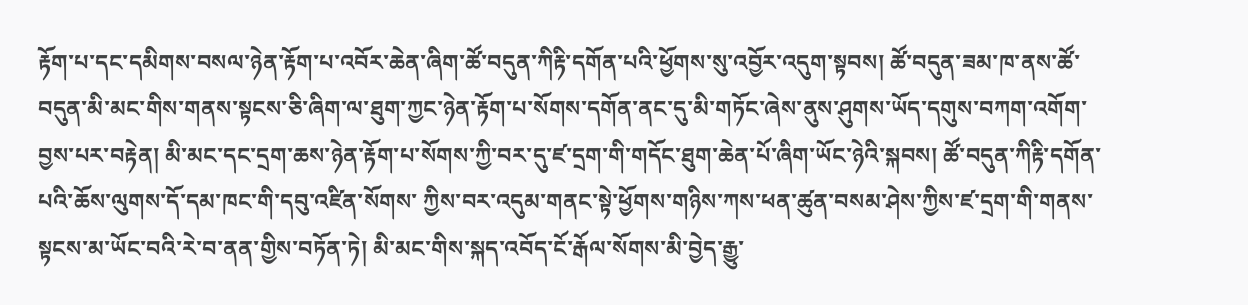རྟོག་པ་དང་དམིགས་བསལ་ཉེན་རྟོག་པ་འབོར་ཆེན་ཞིག་ཚོ་བདུན་ཀིརྟི་དགོན་པའི་ཕྱོགས་སུ་འབྱོར་འདུག་སྟབས། ཚོ་བདུན་ཟམ་ཁ་ནས་ཚོ་བདུན་མི་མང་གིས་གནས་སྟངས་ཅི་ཞིག་ལ་ཐུག་ཀྱང་ཉེན་རྟོག་པ་སོགས་དགོན་ནང་དུ་མི་གཏོང་ཞེས་ནུས་ཤུགས་ཡོད་དགུས་བཀག་འགོག་བྱས་པར་བརྟེན། མི་མང་དང་དྲག་ཆས་ཉེན་རྟོག་པ་སོགས་ཀྱི་བར་དུ་ཛ་དྲག་གི་གདོང་ཐུག་ཆེན་པོ་ཞིག་ཡོང་ཉེའི་སྐབས། ཚོ་བདུན་ཀིརྟི་དགོན་པའི་ཆོས་ལུགས་དོ་དམ་ཁང་གི་དབུ་འཛིན་སོགས་ ཀྱིས་བར་འདུམ་གནང་སྟེ་ཕྱོགས་གཉིས་ཀས་ཕན་ཚུན་བསམ་ཤེས་ཀྱིས་ཛ་དྲག་གི་གནས་སྟངས་མ་ཡོང་བའི་རེ་བ་ནན་གྱིས་བཏོན་ཏེ། མི་མང་གིས་སྐད་འབོད་ངོ་རྒོལ་སོགས་མི་བྱེད་རྒྱུ་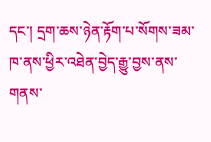དང་། དྲག་ཆས་ཉེན་རྟོག་པ་སོགས་ཟམ་ཁ་ནས་ཕྱིར་འཐེན་བྱེད་རྒྱུ་བྱས་ནས་གནས་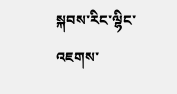སྐབས་རིང་ལྷིང་འཇགས་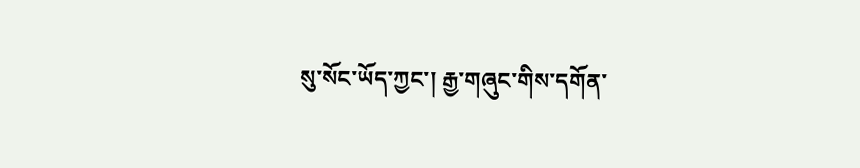སུ་སོང་ཡོད་ཀྱང་། རྒྱ་གཞུང་གིས་དགོན་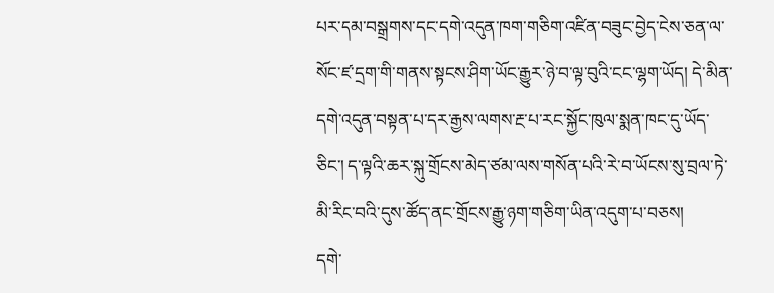པར་དམ་བསྒྲགས་དང་དགེ་འདུན་ཁག་གཅིག་འཛིན་བཟུང་བྱེད་ངེས་ཅན་ལ་སོང་ཛ་དྲག་གི་གནས་སྟངས་ཤིག་ཡོང་རྒྱུར་ཉེ་བ་ལྟ་བུའི་ངང་ལྷག་ཡོད། དེ་མིན་དགེ་འདུན་བསྟན་པ་དར་རྒྱས་ལགས་རྔ་པ་རང་སྐྱོང་ཁུལ་སྨན་ཁང་དུ་ཡོད་ཅིང་། ད་ལྟའི་ཆར་སྐུ་གྲོངས་མེད་ཙམ་ལས་གསོན་པའི་རེ་བ་ཡོངས་སུ་བྲལ་ཏེ་མི་རིང་བའི་དུས་ཚོད་ནང་གྲོངས་རྒྱུ་ཉག་གཅིག་ཡིན་འདུག་པ་བཅས།
དགེ་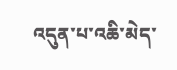འདུན་པ་འཆི་མེད་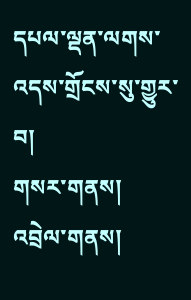དཔལ་ལྡན་ལགས་འདས་གྲོངས་སུ་གྱུར་བ།
གསར་གནས།
འབྲེལ་གནས།